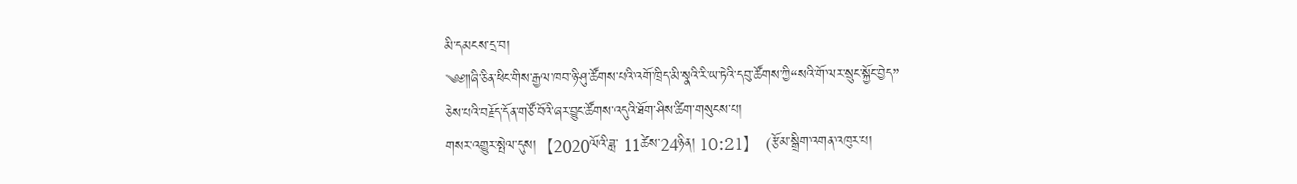མི་དམངས་དྲ་བ།
༄༅༎ཞི་ཅིན་ཕིང་གིས་རྒྱལ་ཁབ་ཉི་ཤུ་ཚོགས་པའི་འགོ་ཁྲིད་མི་སྣའི་རི་ཡ་ཏེའི་དབུ་ཚོགས་ཀྱི“སའི་གོ་ལར་སྲུང་སྐྱོང་བྱེད”
ཅེས་པའི་བརྗོད་དོན་གཙོ་བོའི་ཞར་བྱུང་ཚོགས་འདུའི་ཐོག་ཤིས་ཚིག་གསུངས་པ།
གསར་འགྱུར་སྤེལ་དུས།  【2020ལོའི་ཟླ་ 11ཚེས་24ཉིན། 10:21】   (རྩོམ་སྒྲིག་འགན་འཁུར་པ།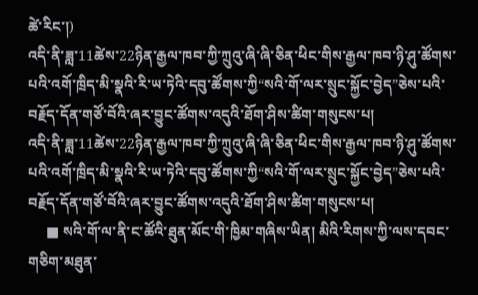ཚེ་རིང་།)
འདི་ནི་ཟླ་11ཚེས་22ཉིན་རྒྱལ་ཁབ་ཀྱི་ཀྲུའུ་ཞི་ཞི་ཅིན་ཕིང་གིས་རྒྱལ་ཁབ་ཉི་ཤུ་ཚོགས་པའི་འགོ་ཁྲིད་མི་སྣའི་རི་ཡ་ཏེའི་དབུ་ཚོགས་ཀྱི“སའི་གོ་ལར་སྲུང་སྐྱོང་བྱེད”ཅེས་པའི་བརྗོད་དོན་གཙོ་བོའི་ཞར་བྱུང་ཚོགས་འདུའི་ཐོག་ཤིས་ཚིག་གསུངས་པ།
འདི་ནི་ཟླ་11ཚེས་22ཉིན་རྒྱལ་ཁབ་ཀྱི་ཀྲུའུ་ཞི་ཞི་ཅིན་ཕིང་གིས་རྒྱལ་ཁབ་ཉི་ཤུ་ཚོགས་པའི་འགོ་ཁྲིད་མི་སྣའི་རི་ཡ་ཏེའི་དབུ་ཚོགས་ཀྱི“སའི་གོ་ལར་སྲུང་སྐྱོང་བྱེད”ཅེས་པའི་བརྗོད་དོན་གཙོ་བོའི་ཞར་བྱུང་ཚོགས་འདུའི་ཐོག་ཤིས་ཚིག་གསུངས་པ།
     ■ སའི་གོ་ལ་ནི་ང་ཚོའི་ཐུན་མོང་གི་ཁྱིམ་གཞིས་ཡིན། མིའི་རིགས་ཀྱི་ལས་དབང་གཅིག་མཐུན་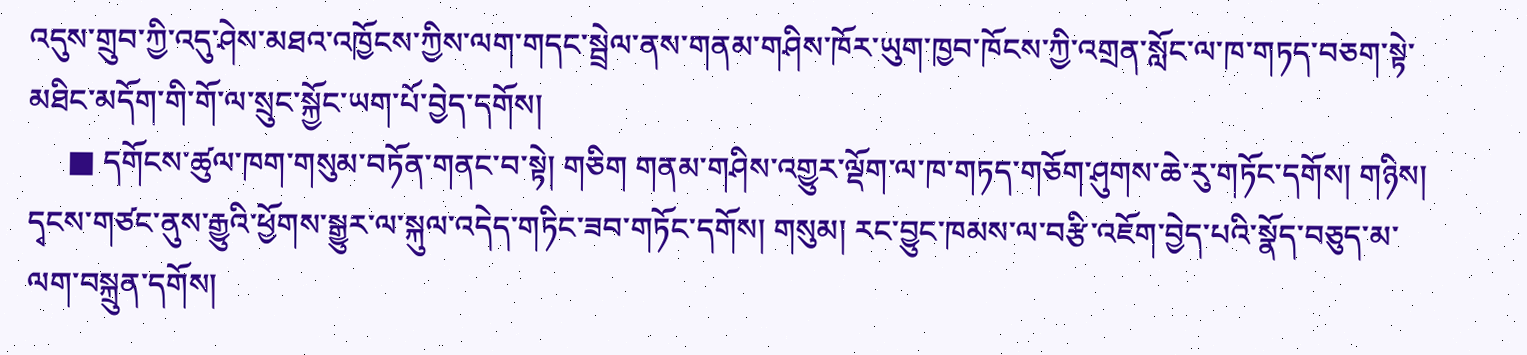འདུས་གྲུབ་ཀྱི་འདུ་ཤེས་མཐའ་འཁྱོངས་ཀྱིས་ལག་གདང་སྦྲེལ་ནས་གནམ་གཤིས་ཁོར་ཡུག་ཁྱབ་ཁོངས་ཀྱི་འགྲན་སློང་ལ་ཁ་གཏད་བཅག་སྟེ་མཐིང་མདོག་གི་གོ་ལ་སྲུང་སྐྱོང་ཡག་པོ་བྱེད་དགོས།
     ■ དགོངས་ཚུལ་ཁག་གསུམ་བཏོན་གནང་བ་སྟེ། གཅིག གནམ་གཤིས་འགྱུར་ལྡོག་ལ་ཁ་གཏད་གཅོག་ཤུགས་ཆེ་རུ་གཏོང་དགོས། གཉིས། དྭངས་གཙང་ནུས་རྒྱུའི་ཕྱོགས་སྒྱུར་ལ་སྐུལ་འདེད་གཏིང་ཟབ་གཏོང་དགོས། གསུམ། རང་བྱུང་ཁམས་ལ་བརྩི་འཇོག་བྱེད་པའི་སྣོད་བཅུད་མ་ལག་བསྐྲུན་དགོས།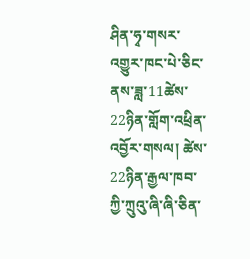ཤིན་ཧྭ་གསར་འགྱུར་ཁང་པེ་ཅིང་ནས་ཟླ་11ཚེས་22ཉིན་གློག་འཕྲིན་འབྱོར་གསལ། ཚེས་22ཉིན་རྒྱལ་ཁབ་ཀྱི་ཀྲུའུ་ཞི་ཞི་ཅིན་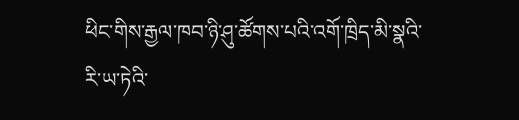ཕིང་གིས་རྒྱལ་ཁབ་ཉི་ཤུ་ཚོགས་པའི་འགོ་ཁྲིད་མི་སྣའི་རི་ཡ་ཏེའི་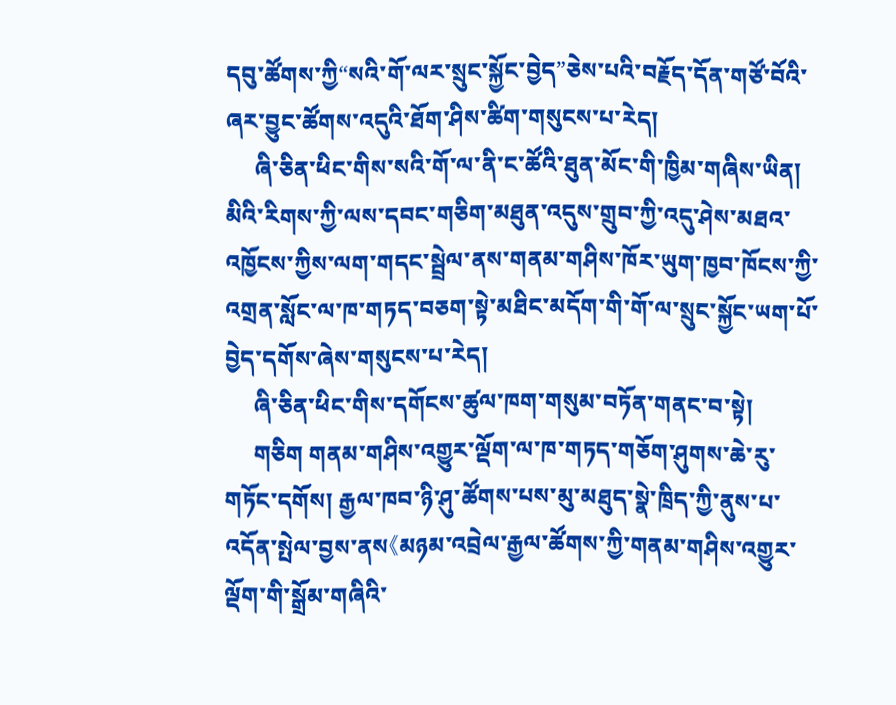དབུ་ཚོགས་ཀྱི“སའི་གོ་ལར་སྲུང་སྐྱོང་བྱེད”ཅེས་པའི་བརྗོད་དོན་གཙོ་བོའི་ཞར་བྱུང་ཚོགས་འདུའི་ཐོག་ཤིས་ཚིག་གསུངས་པ་རེད།
     ཞི་ཅིན་ཕིང་གིས་སའི་གོ་ལ་ནི་ང་ཚོའི་ཐུན་མོང་གི་ཁྱིམ་གཞིས་ཡིན། མིའི་རིགས་ཀྱི་ལས་དབང་གཅིག་མཐུན་འདུས་གྲུབ་ཀྱི་འདུ་ཤེས་མཐའ་འཁྱོངས་ཀྱིས་ལག་གདང་སྦྲེལ་ནས་གནམ་གཤིས་ཁོར་ཡུག་ཁྱབ་ཁོངས་ཀྱི་འགྲན་སློང་ལ་ཁ་གཏད་བཅག་སྟེ་མཐིང་མདོག་གི་གོ་ལ་སྲུང་སྐྱོང་ཡག་པོ་བྱེད་དགོས་ཞེས་གསུངས་པ་རེད།
     ཞི་ཅིན་ཕིང་གིས་དགོངས་ཚུལ་ཁག་གསུམ་བཏོན་གནང་བ་སྟེ།
     གཅིག གནམ་གཤིས་འགྱུར་ལྡོག་ལ་ཁ་གཏད་གཅོག་ཤུགས་ཆེ་རུ་གཏོང་དགོས། རྒྱལ་ཁབ་ཉི་ཤུ་ཚོགས་པས་མུ་མཐུད་སྣེ་ཁྲིད་ཀྱི་ནུས་པ་འདོན་སྤེལ་བྱས་ནས《མཉམ་འབྲེལ་རྒྱལ་ཚོགས་ཀྱི་གནམ་གཤིས་འགྱུར་ལྡོག་གི་སྒྲོམ་གཞིའི་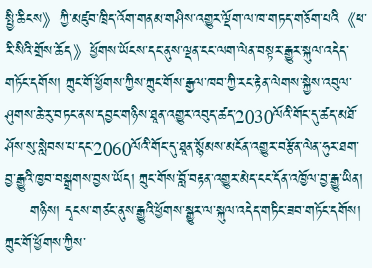སྤྱི་ཆིངས》ཀྱི་མཛུབ་ཁྲིད་འོག་གནམ་གཤིས་འགྱུར་ལྡོག་ལ་ཁ་གཏད་གཅོག་པའི《ཕ་རི་སིའི་གྲོས་ཆོད》ཕྱོགས་ཡོངས་དང་ནུས་ལྡན་ངང་ལག་ལེན་བསྟར་རྒྱུར་སྐུལ་འདེད་གཏོང་དགོས། ཀྲུང་གོ་ཕྱོགས་ཀྱིས་ཀྲུང་གོས་རྒྱལ་ཁབ་ཀྱི་རང་རྟེན་ལེགས་སྐྱེས་འབུལ་ཤུགས་ཆེ་རུ་བཏང་ནས་དབྱང་གཉིས་ཐཱན་འགྱུར་འབུད་ཚད་2030ལོའི་གོང་དུ་ཚད་མཐོ་ཤོས་སུ་སླེབས་པ་དང་2060ལོའི་གོང་དུ་ཐཱན་སྙོམས་མངོན་འགྱུར་བརྩོན་ལེན་ཧུར་ཐག་བྱ་རྒྱུའི་ཁྱབ་བསྒྲགས་བྱས་ཡོད། ཀྲུང་གོས་བློ་བརྟན་འགྱུར་མེད་ངང་དོན་འཁྱོལ་བྱ་རྒྱུ་ཡིན།
     གཉིས། དྭངས་གཙང་ནུས་རྒྱུའི་ཕྱོགས་སྒྱུར་ལ་སྐུལ་འདེད་གཏིང་ཟབ་གཏོང་དགོས། ཀྲུང་གོ་ཕྱོགས་ཀྱིས་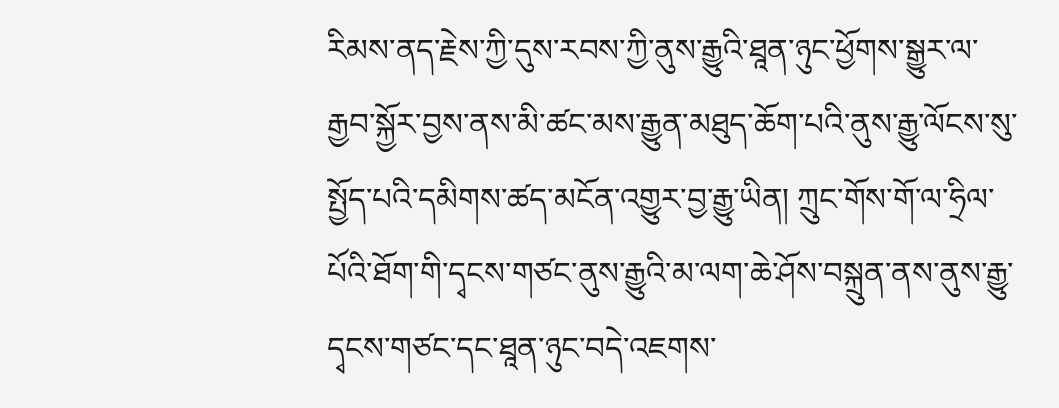རིམས་ནད་རྗེས་ཀྱི་དུས་རབས་ཀྱི་ནུས་རྒྱུའི་ཐཱན་ཉུང་ཕྱོགས་སྒྱུར་ལ་རྒྱབ་སྐྱོར་བྱས་ནས་མི་ཚང་མས་རྒྱུན་མཐུད་ཆོག་པའི་ནུས་རྒྱུ་ལོངས་སུ་སྤྱོད་པའི་དམིགས་ཚད་མངོན་འགྱུར་བྱ་རྒྱུ་ཡིན། ཀྲུང་གོས་གོ་ལ་ཧྲིལ་པོའི་ཐོག་གི་དྭངས་གཙང་ནུས་རྒྱུའི་མ་ལག་ཆེ་ཤོས་བསྐྲུན་ནས་ནུས་རྒྱུ་དྭངས་གཙང་དང་ཐཱན་ཉུང་བདེ་འཇགས་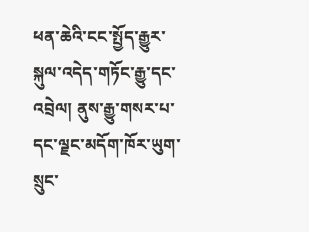ཕན་ཆེའི་ངང་སྤྱོད་རྒྱུར་སྐུལ་འདེད་གཏོང་རྒྱུ་དང་འབྲེལ། ནུས་རྒྱུ་གསར་པ་དང་ལྗང་མདོག་ཁོར་ཡུག་སྲུང་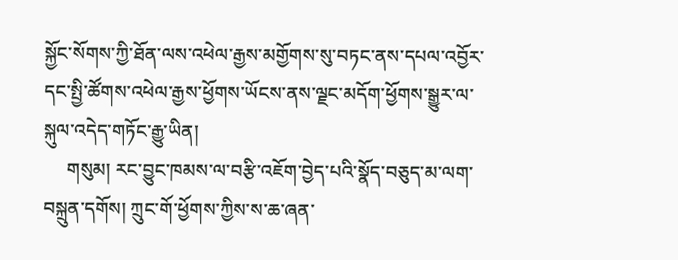སྐྱོང་སོགས་ཀྱི་ཐོན་ལས་འཕེལ་རྒྱས་མགྱོགས་སུ་བཏང་ནས་དཔལ་འབྱོར་དང་སྤྱི་ཚོགས་འཕེལ་རྒྱས་ཕྱོགས་ཡོངས་ནས་ལྗང་མདོག་ཕྱོགས་སྒྱུར་ལ་སྐུལ་འདེད་གཏོང་རྒྱུ་ཡིན།
     གསུམ། རང་བྱུང་ཁམས་ལ་བརྩི་འཇོག་བྱེད་པའི་སྣོད་བཅུད་མ་ལག་བསྐྲུན་དགོས། ཀྲུང་གོ་ཕྱོགས་ཀྱིས་ས་ཆ་ཞན་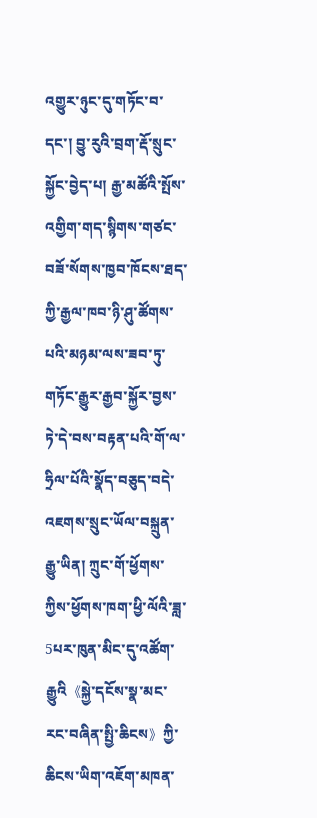འགྱུར་ཉུང་དུ་གཏོང་བ་དང་། བྱུ་རུའི་བྲག་རྡོ་སྲུང་སྐྱོང་བྱེད་པ། རྒྱ་མཚོའི་སྤོས་འགྱིག་གད་སྙིགས་གཙང་བཟོ་སོགས་ཁྱབ་ཁོངས་ཐད་ཀྱི་རྒྱལ་ཁབ་ཉི་ཤུ་ཚོགས་པའི་མཉམ་ལས་ཟབ་ཏུ་གཏོང་རྒྱུར་རྒྱབ་སྐྱོར་བྱས་ཏེ་དེ་བས་བརྟན་པའི་གོ་ལ་ཧྲིལ་པོའི་སྣོད་བཅུད་བདེ་འཇགས་སྲུང་ཡོལ་བསྐྲུན་རྒྱུ་ཡིན། ཀྲུང་གོ་ཕྱོགས་ཀྱིས་ཕྱོགས་ཁག་ཕྱི་ལོའི་ཟླ་5པར་ཁུན་མིང་དུ་འཚོག་རྒྱུའི《སྐྱེ་དངོས་སྣ་མང་རང་བཞིན་སྤྱི་ཆིངས》ཀྱི་ཆིངས་ཡིག་འཇོག་མཁན་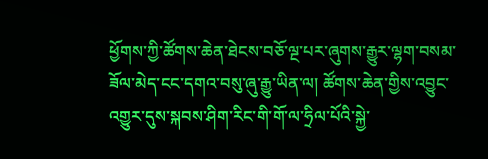ཕྱོགས་ཀྱི་ཚོགས་ཆེན་ཐེངས་བཅོ་ལྔ་པར་ཞུགས་རྒྱུར་ལྷག་བསམ་ཟོལ་མེད་ངང་དགའ་བསུ་ཞུ་རྒྱུ་ཡིན་ལ། ཚོགས་ཆེན་གྱིས་འབྱུང་འགྱུར་དུས་སྐབས་ཤིག་རིང་གི་གོ་ལ་ཧྲིལ་པོའི་སྐྱེ་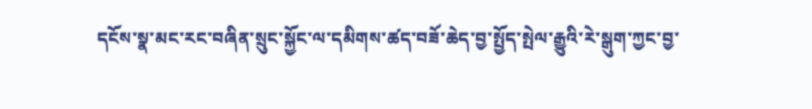དངོས་སྣ་མང་རང་བཞིན་སྲུང་སྐྱོང་ལ་དམིགས་ཚད་བཟོ་ཆེད་བྱ་སྤྱོད་སྤེལ་རྒྱུའི་རེ་སྒུག་ཀྱང་བྱ་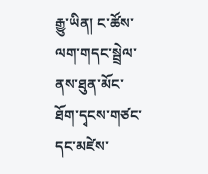རྒྱུ་ཡིན། ང་ཚོས་ལག་གདང་སྦྲེལ་ནས་ཐུན་མོང་ཐོག་དྭངས་གཙང་དང་མཛེས་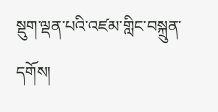སྡུག་ལྡན་པའི་འཛམ་གླིང་བསྐྲུན་དགོས།